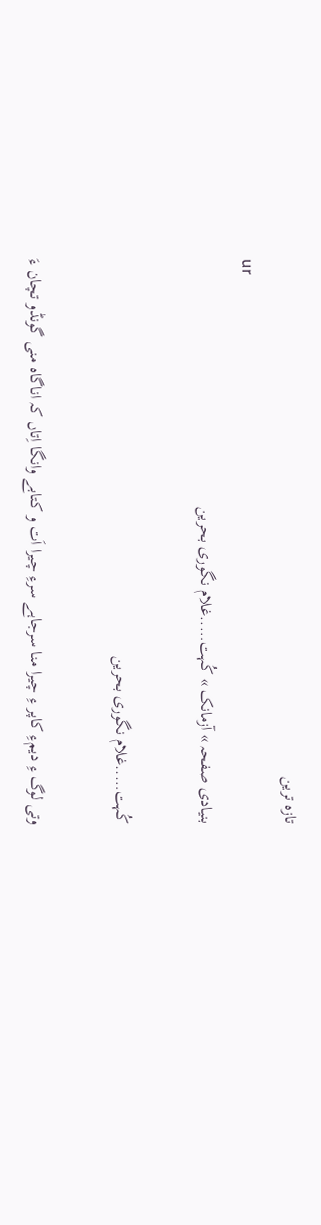تازہ ترین
ur
بنیادی صفحہ » آزمانک » کُہت…..غلام نگوری بحرین

کُہت…..غلام نگوری بحرین

وتی لوگ ءِ دیمءِ کاپر ءِ چیرا منا سرجاہے سرءِ چیرا اَت و کتابے وانگا اِتاں کہ اناگاہ منی گونڈو تچان ءَ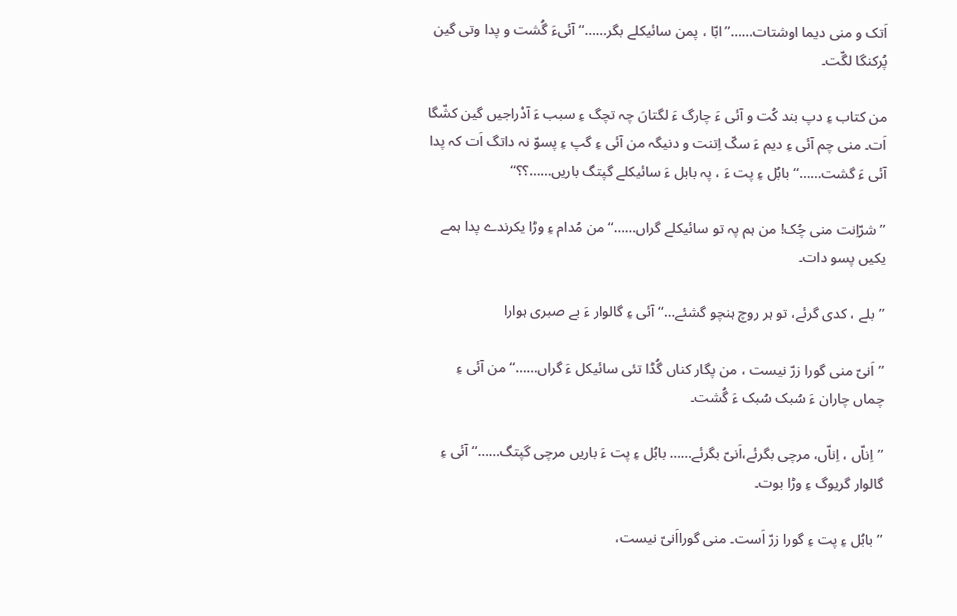اَتک و منی دیما اوشتات……’’ابّا ، پمن سائیکلے بگر……‘‘ آئیءَ گُشت و پدا وتی گین پُرکنگا لگّت۔

من کتاب ءِ دپ بند کُت و آئی ءَ چارگ ءَ لگتاںَ چہ تچگ ءِ سبب ءَ آدْراجیں گین کشّگا اَت۔ منی چم آئی ءِ دیم ءَ سکّ اِتنت و دنیگہ من آئی ءِ گپ ءِ پسوّ نہ داتگ اَت کہ پدا آئی ءَ گشت……‘‘ بابُل ءِ پت ءَ ، پہ بابل ءَ سائیکلے گپتگ باریں……؟؟‘‘

’’شرّاِنت منی چُک! من ہم پہ تو سائیکلے گراں……‘‘ من مُدام ءِ وڑا یکرندے پدا ہمے یکیں پسو دات۔

’’بلے ، کدی گرئے، تو ہر روچ ہنچو گشئے…‘‘ آئی ءِ گالوار ءَ بے صبری ہوارا

’’اَنیّ منی گورا زرّ نیست ، من پگار کناں گُڈا تئی سائیکل ءَ گراں……‘‘ من آئی ءِ چماں چاران ءَ سُبک سُبک ءَ گُشت۔

’’اِناّں ، اِناّں، مرچی بگرئے،اَنیّ بگرئے…… بابُل ءِ پت ءَ باریں مرچی گپتگ……‘‘ آئی ءِ گالوار گریوگ ءِ وڑا بوت۔

’’بابُل ءِ پت ءِ گورا زرّ اَست۔ منی گورااَنیّ نیست،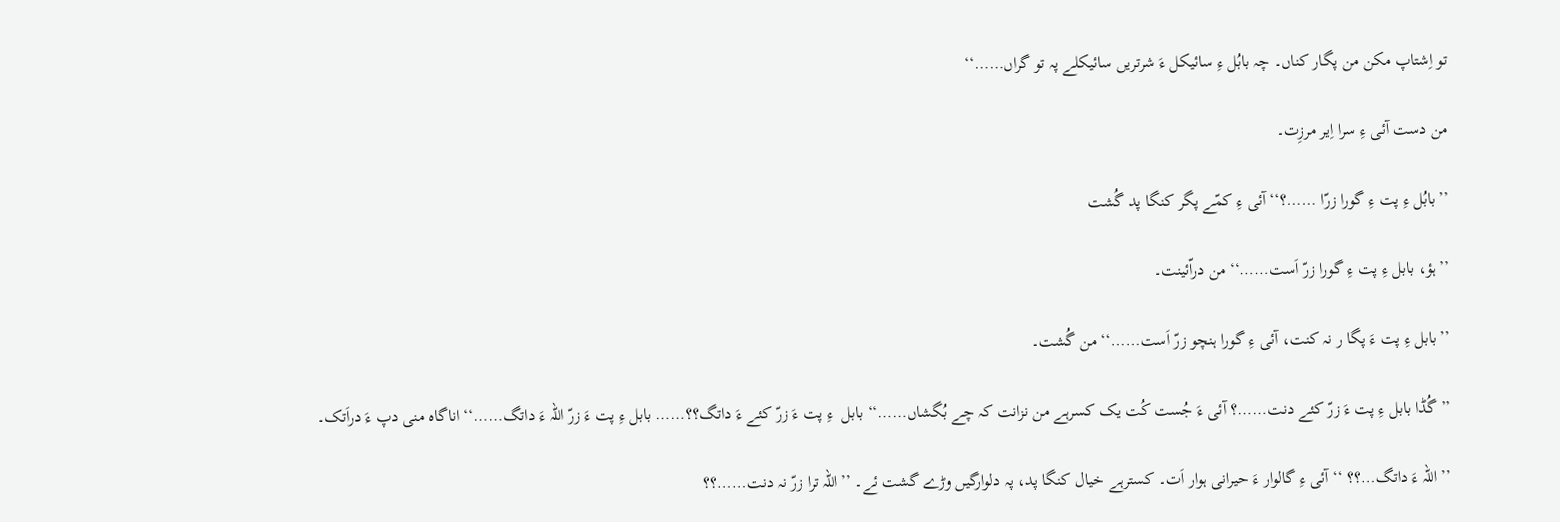تو اِشتاپ مکن من پگار کناں۔ چہ بابُل ءِ سائیکل ءَ شرتریں سائیکلے پہ تو گراں……‘‘

من دست آئی ءِ سرا اِیر مرزِت۔

’’بابُل ءِ پت ءِ گورا زرّا ……؟‘‘ آئی ءِ کمّے پگر کنگا پد گُشت

’’ہؤ، بابل ءِ پت ءِ گورا زرّ اَست……‘‘ من دراّئینت۔

’’بابل ءِ پت ءَ پگا ر نہ کنت، آئی ءِ گورا ہنچو زرّ اَست……‘‘ من گُشت۔

’’گُڈا بابل ءِ پت ءَ زرّ کئے دنت……؟ آئی ءَ جُست کُت یک کسرہے من نزانت کہ چے بُگشاں……‘‘ بابل  ءِ پت ءَ زرّ کئے ءَ داتگ؟؟…… بابل ءِ پت ءَ زرّ اللہ ءَ داتگ……‘‘ اناگاہ منی دپ ءَ دراَتک۔

’’اللہ ءَ داتگ…؟؟ ‘‘ آئی ءِ گالوار ءَ حیرانی ہوار اَت۔ کسترہے خیال کنگا پد، پہ دلوارگیں وڑے گشت ئے۔ ’’اللہ ترا زرّ نہ دنت……؟؟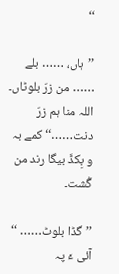‘‘

’’ہاں، …… بلے …… من زرّ بلوٹاں۔ اللہ منا ہم زرّ دنت……‘‘ کمے بہ و بِکڈّ بیگا رند من گُشت۔

’’گڈا بلوٹ…… ‘‘ آئی ءَ پہ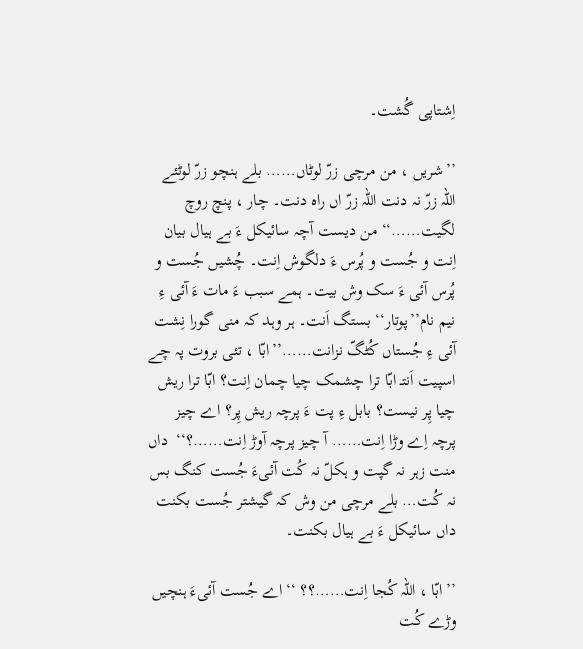اِشتاپی گُشت۔

’’شریں ، من مرچی زرّ لوٹاں…… بلے ہنچو زرّ لوٹئے اللہ زرّ نہ دنت اللہ زرّ اں راہ دنت۔ چار ، پنچ روچ لگیت……‘‘ من دیست آچہ سائیکل ءَ بے ہیال بیان اِنت و جُست و پُرس ءَ دلگوش اِنت۔ چُشیں جُست و پُرس آئی ءَ سک وش بیت۔ ہمے سبب ءَ مات ءَ آئی ءِ نیم نام’’پوتار‘‘ بستگ اَنت۔ ہر وہد کہ منی گورا نِشت آئی ءِ جُستاں کُٹگّ نزانت……’’ابّا ، تئی بروت پہ چے اسپیت اَنتـ ابّا ترا چشمک چیا چمان اِنت؟ ابّا ترا ریش چیا پِر نیست؟ بابل ءِ پت ءَ پرچہ ریش پِر؟ اے چیز پرچہ اِے وڑا اِنت…… آ چیز پرچہ آوڑ اِنت……؟‘‘  داں منت زہر نہ گپت و ہکلّ نہ کُت آئیءَ جُست کنگ بس نہ کُت… بلے مرچی من وش کہ گیشتر جُست بکنت داں سائیکل ءَ بے ہیال بکنت۔

’’ابّا ، اللہ کُجا اِنت……؟؟ ‘‘ اے جُست آئیءَ ہنچیں وڑے کُت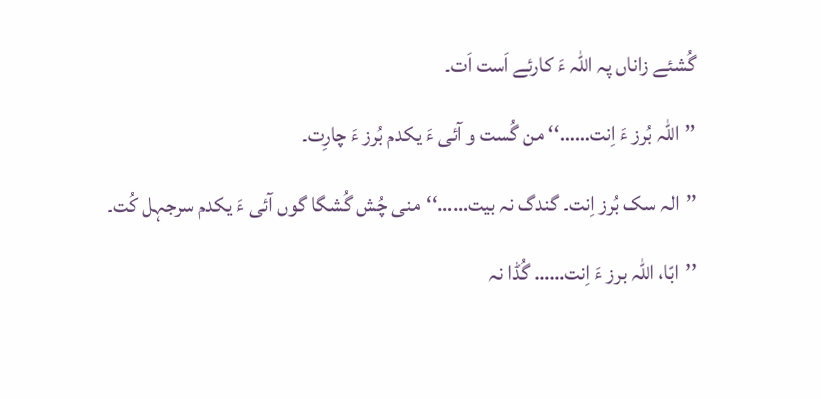گُشئے زاناں پہ اللہ ءَ کارئے اَست اَت۔

’’اللہ بُرز ءَ اِنت……‘‘ من گُست و آئی ءَ یکدم بُرز ءَ چارِت۔

’’الہ سک بُرز اِنت۔ گندگ نہ بیت……‘‘منی چُش گُشگا گوں آئی ءَ یکدم سرجہل کُت۔

’’ابّا، اللہ برز ءَ اِنت…… گُڈا نہ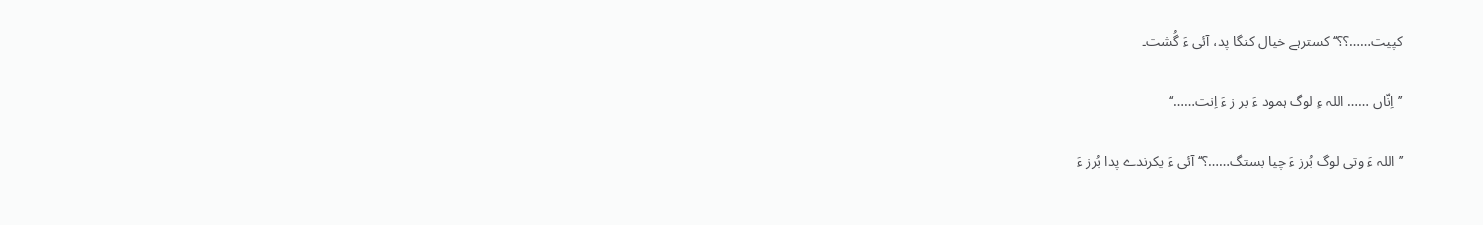کپیت……؟؟‘‘ کسترہے خیال کنگا پد، آئی ءَ گُشت۔

’’اِنّاں …… اللہ ءِ لوگ ہمود ءَ بر ز ءَ اِنت……‘‘

’’اللہ ءَ وتی لوگ بُرز ءَ چیا بستگ……؟‘‘ آئی ءَ یکرندے پدا بُرز ءَ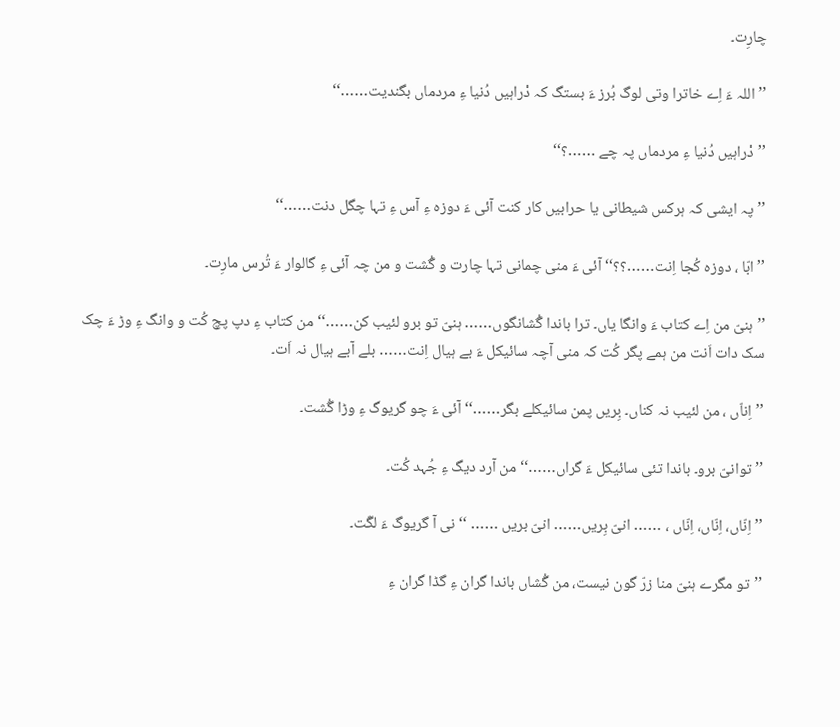چارِت۔

’’اللہ ءَ اِے خاترا وتی لوگ بُرز ءَ بستگ کہ دْراہیں دُنیا ءِ مردماں بگندیت……‘‘

’’دْراہیں دُنیا ءِ مردماں پہ چے ……؟‘‘

’’پہ ایشی کہ ہرکس شیطانی یا حرابیں کار کنت آئی ءَ دوزہ ءِ آس ءِ تہا چگل دنت……‘‘

’’ابّا ، دوزہ کُجا اِنت……؟؟‘‘ آئی ءَ منی چمانی تہا چارت و گُشت و من چہ آئی ءِ گالوار ءَ تُرس مارِت۔

’’ہنیّ من اِے کتاب ءَ وانگا یاں۔ ترا باندا گُشانگوں…… ہنیّ تو برو لئیب کن……‘‘ من کتاب ءِ دپ پچ کُت و وانگ ءِ وڑ ءَ چک سک دات اَنت من ہمے پگر کُت کہ منی آچہ سائیکل ءَ بے ہیال اِنت…… بلے آبے ہیال نہ اَت۔

’’اِناّں ، من لئیب نہ کناں۔ بِریں پمن سائیکلے بگر……‘‘ آئی ءَ چو گریوگ ءِ وڑا گُشت۔

’’توانیّ برو۔ باندا تئی سائیکل ءَ گراں……‘‘ من آرد دیگ ءِ جُہد کُت۔

’’اِنّاں، اِنّاں، اِنّاں ، …… انیّ بِریں…… انیّ بریں …… ‘‘ نی آ گریوگ ءَ لگّت۔

’’تو مگرے ہنیّ منا زرّ گون نیست، من گُشاں باندا گران ءِ گڈا گران ءِ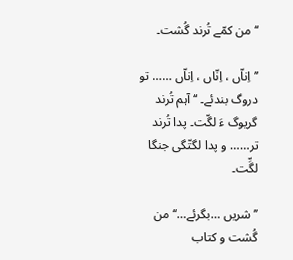‘‘ من کمّے تُرند گُشت۔

’’اِناّں ، اِنّاں ، اِناّں …… تو دروگ بندئے۔ ‘‘ آہم تُرند گریوگ ءَ لگّت۔ پدا تُرند تر…… و پدا لگتّگی جنگا لگِّت۔

’’شریں …بگرئے…‘‘ من گُشت و کتاب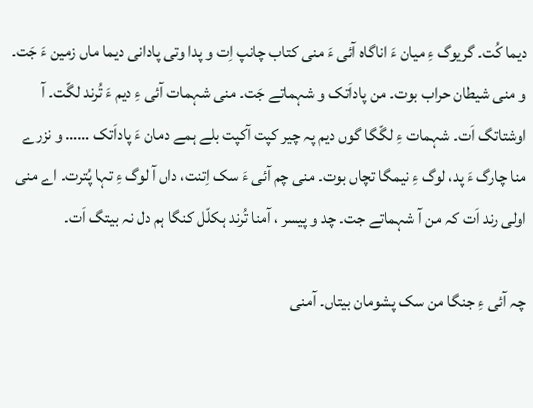دیما کُت۔ گریوگ ءِ میان ءَ اناگاہ آئی ءَ منی کتاب چانپ اِت و پدا وتی پادانی دیما ماں زمین ءَ جَت۔ و منی شیطان حراب بوت۔ من پاداَتک و شہماتے جَت۔ منی شہمات آئی ءِ دیم ءَ تُرند لگّت۔ آ اوشتاتگ اَت۔ شہمات ءِ لگّگا گوں دیم پہ چیر کپت آکپت بلے ہمے دمان ءَ پاداَتک …… و نزرے منا چارگ ءَ پد، لوگ ءِ نیمگا تچاں بوت۔ منی چم آئی ءَ سک اِتنت، داں آ لوگ ءِ تہا پُترت۔ اے منی اولی رند اَت کہ من آ شہماتے جت۔ چد و پیسر ، آمنا تُرند ہکلّل کنگا ہم دل نہ بیتگ اَت۔

چہ آئی ءِ جنگا من سک پشومان بیتاں۔ آمنی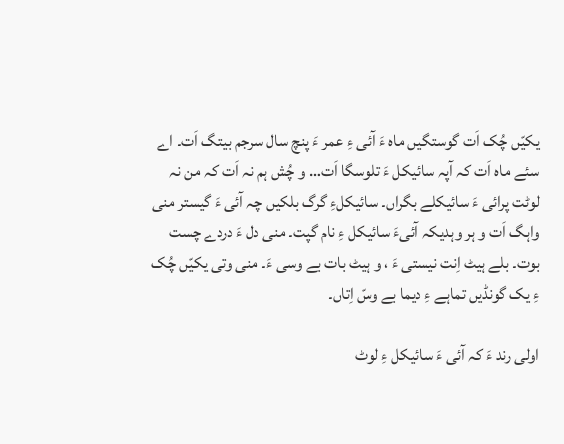یکیّں چُک اَت گوستگیں ماہ ءَ آئی ءِ عمر ءَ پنچ سال سرجم بیتگ اَت۔ اے سئے ماہ اَت کہ آپہ سائیکل ءَ تلوسگا اَت… و چُش ہم نہ اَت کہ من نہ لوٹت پرائی ءَ سائیکلے بگراں۔ سائیکلءِ گرگ بلکیں چہ آئی ءَ گیستر منی واہگ اَت و ہر وہدیکہ آئیءَ سائیکل ءِ نام گپت۔ منی دل ءَ دردے چست بوت۔ بلے ہیٹ اِنت نیستی ءَ ، و ہیٹ بات بے وسی ءَ۔ منی وتی یکیّں چُک ءِ یک گونڈیں تماہے ءِ دیما بے وسّ اِتاں۔

اولی رند ءَ کہ آئی ءَ سائیکل ءِ لوٹ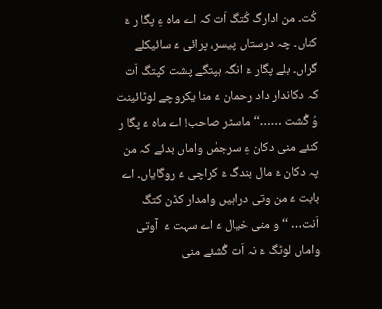کُت۔ من ادارگ کُتگ اَت کہ اے ماہ ءِ پگا ر ءَ کناں۔ چہ درستاں پیسر، پرائی ءَ سائیکلے گراں۔ بلے پگار ءَ انگہ ہپتگے پشت کپتگ اَت کہ دکاندار داد رحمان ءَ منا یکروچے لوٹائینت وُ گُشت ……‘‘ ماسٹر صاحب! اے ماہ ءَ پگا ر کنئے منی دکان ءِ سرجمٰں واماں بدئے کہ من پہ دکان ءَ مال بندگ ءَ کراچی ءَ روگایاں۔ اے بابت ءَ من وتی دراہیں وامدار کڈن کتگ اَنت… ‘‘ و منی خیال ءَ اے سہت ءَ  آوتی واماں لوٹگ ءَ نہ اَت گُشئے منی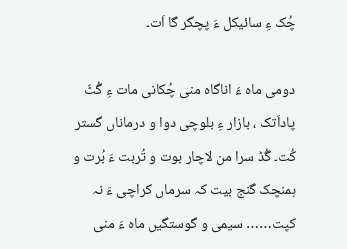چُک ءِ سائیکل ءَ پچگر گا اَت۔

دومی ماہ ءَ اناگاہ منی چُکانی مات ءِ گُٹّ پاداَتک ، بازار ءِ بلوچی دوا و درماناں گستر کُت۔ گُڈ سرا من لاچار بوت و تُربت ءَ بُرت و ہمنچک گنج بیت کہ سرماں کراچی ءَ نہ کپت…… سیمی و گوستگیں ماہ ءَ منی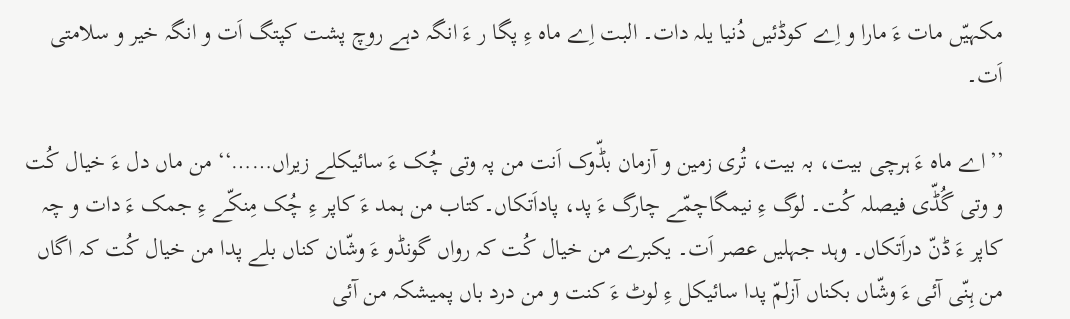مکہیّں مات ءَ مارا و اِے کوڈئیں دُنیا یلہ دات۔ البت اِے ماہ ءِ پگا ر ءَ انگہ دہے روچ پشت کپتگ اَت و انگہ خیر و سلامتی اَت۔

’’اے ماہ ءَ ہرچی بیت، بہ بیت، تُری زمین و آزمان بڈّوک اَنت من پہ وتی چُک ءَ سائیکلے زیراں……‘‘ من ماں دل ءَ خیال کُت و وتی گُڈّی فیصلہ کُت۔ لوگ ءِ نیمگاچمّے چارگ ءَ پد، پاداَتکاں۔کتاب من ہمد ءَ کاپر ءِ چُک مِنکّے ءِ جمک ءَ دات و چہ کاپر ءَ ڈنّ دراَتکاں۔ وہد جہلیں عصر اَت۔ یکبرے من خیال کُت کہ رواں گونڈو ءَ وشّان کناں بلے پدا من خیال کُت کہ اگاں من ہِنّی آئی ءَ وشّاں بکناں آزلمّ پدا سائیکل ءِ لوٹ ءَ کنت و من درد باں پمیشکہ من آئی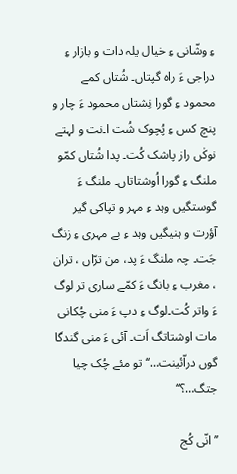ءِ وشّانی ءِ خیال یلہ دات و بازار ءِ دراجی ءَ راہ گپتاں۔ شُتاں کمے محمود ءِ گورا نِشتاں محمود ءَ چار و پنچ کس ءِ پُچوک شُت ا۔نت و لہتے نوکٰں راز پاشک کُت۔ پدا شُتاں کمّو ملنگ ءِ گورا اُوشتاتاں۔ ملنگ ءَ گوستگیں وہد ءِ مہر و تپاکی گیر آؤرت و ہنیگیں وہد ءِ بے مہری ءِ زنگ جَت۔ چہ ملنگ ءَ پد، من ترّاں ، تران ، مغرب ءِ بانگ ءَ کمّے ساری تر لوگ ءَ واتر کُت۔لوگ ءِ دپ ءَ منی چُکانی مات اوشتاتگ اَت۔ آئی ءَ منی گندگا گوں دراّئینت…‘‘ تو مئے چُک چیا جتگ…؟‘‘

’’انّی کُج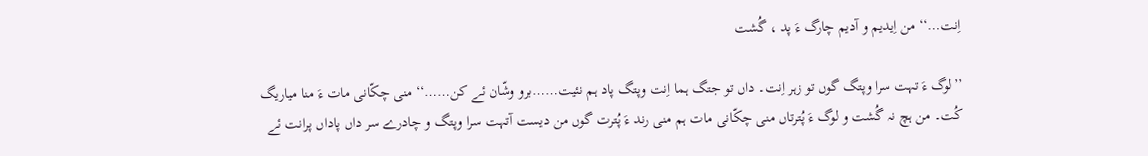اِنت…‘‘ من اِیدیم و آدیم چارگ ءَ پد ، گُشت

’’لوگ ءَ تہت سرا وپتگ گوں تو زہر اِنت۔ داں تو جتگ ہما اِنت وپتگ پاد ہم نئیت……برو وشّان ئے کن……‘‘ منی چکّانی مات ءَ منا میاریگ کُت۔ من ہچ نہ گُشت و لوگ ءَ پُترتاں منی چکّانی مات ہم منی رند ءَ پُترت گوں من دیست آتہت سرا وپتگ و چادرے سر داں پاداں پرانت ئے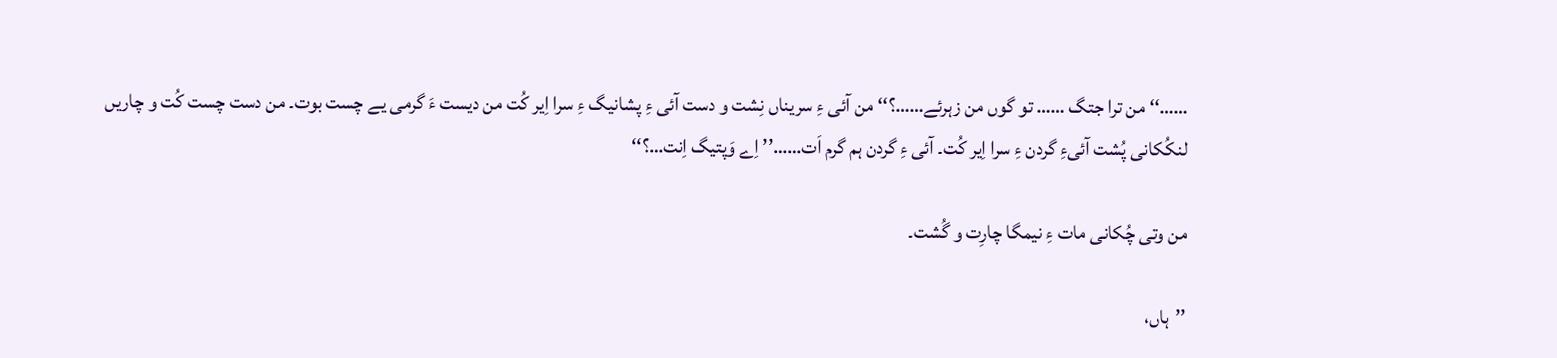……‘‘ من ترا جتگ …… تو گوں من زہرئے……؟‘‘ من آئی ءِ سریناں نِشت و دست آئی ءِ پشانیگ ءِ سرا اِیر کُت من دیست ءَ گرمی یے چست بوت۔ من دست چست کُت و چاریں لنکُکانی پُشت آئیءِ گردن ءِ سرا اِیر کُت۔ آئی ءِ گردن ہم گرم اَت……’’ اِے وَپتیگ اِنت…؟‘‘

من وتی چُکانی مات ءِ نیمگا چارِت و گُشت۔

’’ہاں،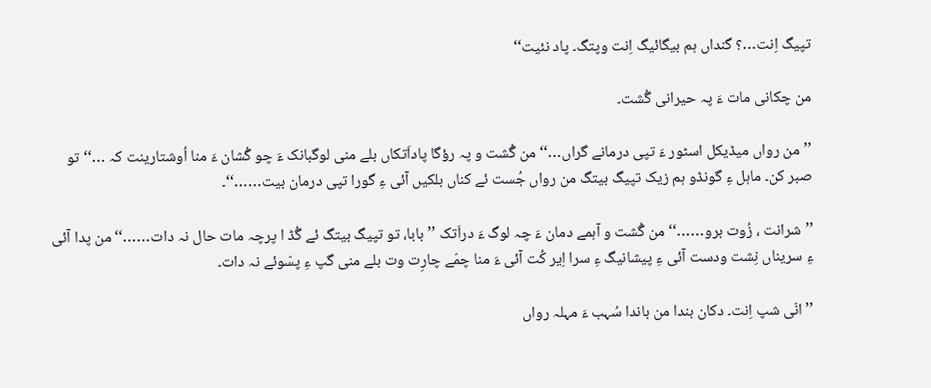تپیگ اِنت…؟ گنداں ہم بیگائیگ اِنت وپتگ۔ پاد نئیت‘‘

من چکانی مات ءَ پہ حیرانی گُشت۔

’’من رواں میڈیکل اسٹور ءَ تپی درمانے گراں…‘‘ من گُشت و پہ رؤگا پاداَتکاں بلے منی لوگبانک ءَ چو گُشان ءَ منا اُوشتارینت کہ …‘‘ تو صبر کن۔ ماہل ءِ گونڈو ہم زیک تپیگ بیتگ من رواں جُست ئے کناں بلکیں آئی ءِ گورا تپی درمان بیت……‘‘۔

’’شرانت ، زُوت برو……‘‘ من گُشت و آہمے دمان ءَ چہ لوگ ءَ دراَتک ’’بابا، تو تپیگ بیتگ ئے گُڈ ا پرچہ مات حال نہ دات……‘‘ من پدا آئی ءِ سریناں نِشت ودست آئی ءِ پیشانیگ ءِ سرا اِیر کُت آئی ءَ منا چمّے چارِت وت بلے منی گپ ءِ پسّوئے نہ دات۔

’’انّی شپ اِنت۔ دکان بندا من باندا سُہب ءَ مہلہ رواں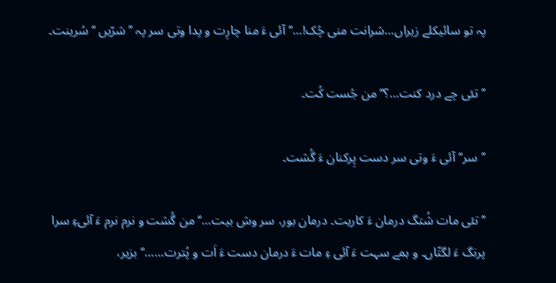پہ تو سائیکلے زیراں…شرانت منی چُک!…‘‘ آئی ءَ منا چارِت و پدا وتی سر پہ ’’شرّیں ‘‘ سُرینت۔

’’تئی چے درد کنت…؟‘‘ من جُست کُت۔

’’سر‘‘ آئی ءَ وتی سر دست پِرکنان ءَ گُشت۔

’’تئی مات شُتگ درمان ءَ کاریت۔ درمان بور، سر وش بیت…‘‘ من گُشت و نرم نرم ءَ آئیءِ سرا پرنگ ءَ لگتّاں۔ و ہمے سہت ءَ آئی ءِ مات ءَ درمان دست ءَ اَت و پُترت……‘‘ بزیر،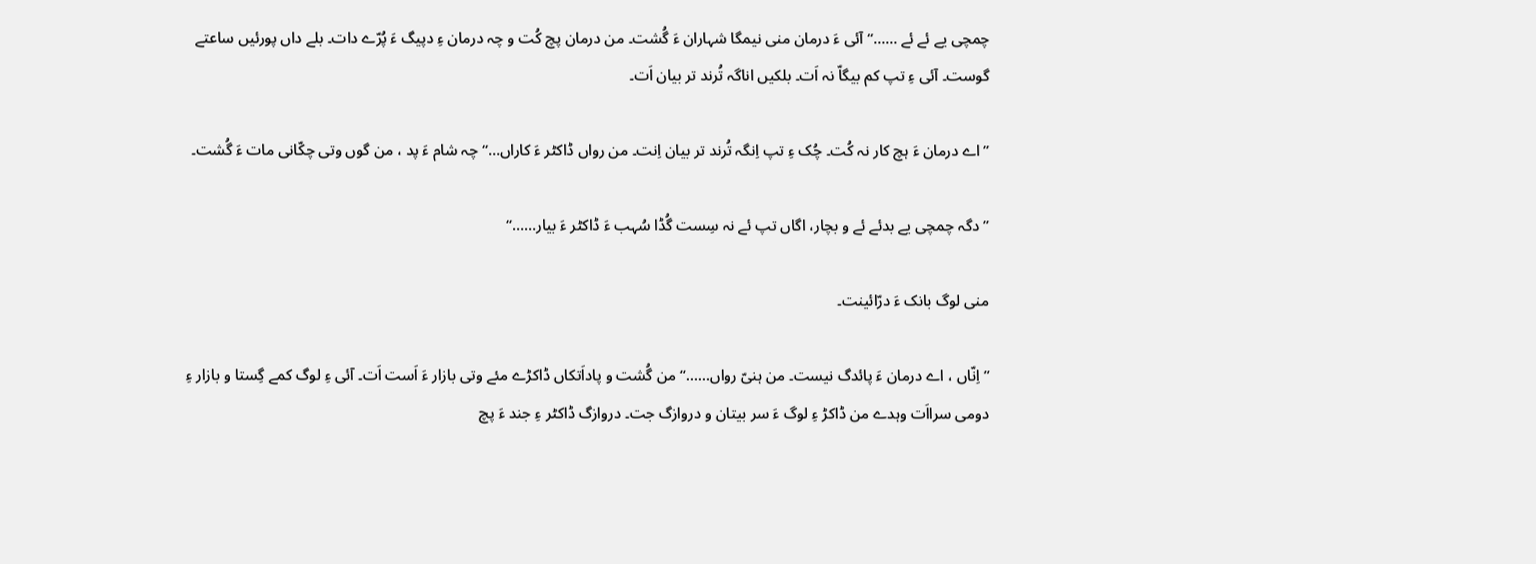چمچی یے ئے ئے ……‘‘ آئی ءَ درمان منی نیمگا شہاران ءَ گُشت۔ من درمان پچ کُت و چہ درمان ءِ دپیگ ءَ پُرّے دات۔ بلے داں پورئیں ساعتے گوست۔ آئی ءِ تپ کم بیگاّ نہ اَت۔ بلکیں اناگہ تُرند تر بیان اَت۔

’’اے درمان ءَ ہچ کار نہ کُت۔ چُک ءِ تپ اِنگہ تُرند تر بیان اِنت۔ من رواں ڈاکٹر ءَ کاراں…‘‘ چہ شام ءَ پد ، من گوں وتی چکّانی مات ءَ گُشت۔

’’دگہ چمچی یے بدئے ئے و بچار، اگاں تپ ئے نہ سِست گُڈا سُہب ءَ ڈاکٹر ءَ بیار……‘‘

منی لوگ بانک ءَ درّائینت۔

’’اِنّاں ، اے درمان ءَ پائدگ نیست۔ من ہنیّ رواں……‘‘ من گُشت و پاداَتکاں ڈاکڑے مئے وتی بازار ءَ اَست اَت۔ آئی ءِ لوگ کمے گِستا و بازار ءِ دومی سرااَت وہدے من ڈاکڑ ءِ لوگ ءَ سر بیتان و دروازگ جت۔ دروازگ ڈاکٹر ءِ جند ءَ پچ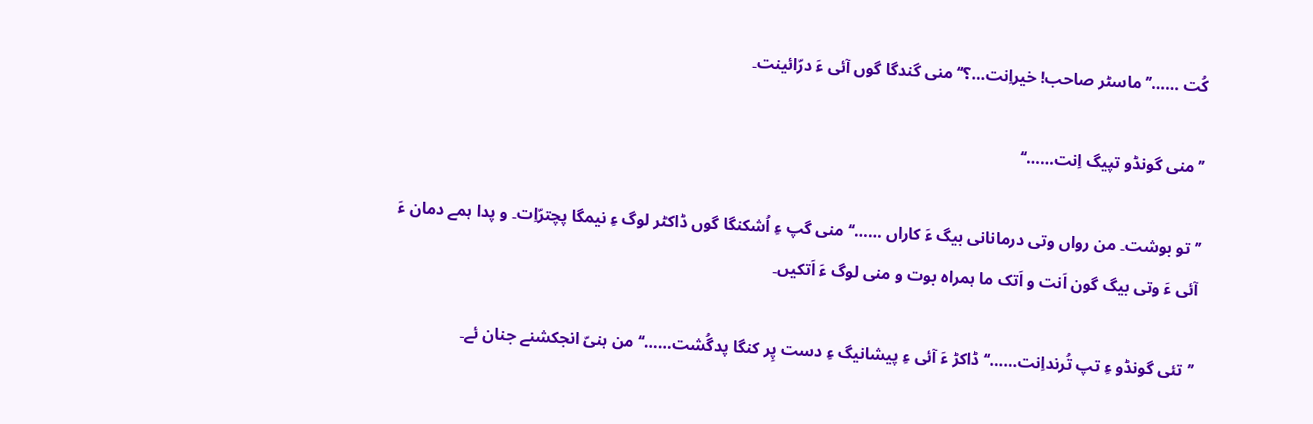کُت ……’’ماسٹر صاحب! خیراِنت…؟‘‘ منی گندگا گوں آئی ءَ درّائینت۔

’’منی گونڈو تپیگ اِنت……‘‘

’’تو بوشت۔ من رواں وتی درمانانی بیگ ءَ کاراں ……‘‘ منی گپ ءِ اُشکنگا گوں ڈاکٹر لوگ ءِ نیمگا پچترّاِت۔ و پدا ہمے دمان ءَ آئی ءَ وتی بیگ گون اَنت و اَتک ما ہمراہ بوت و منی لوگ ءَ اَتکیں۔

’’تئی گونڈو ءِ تپ تُرنداِنت……‘‘ ڈاکڑ ءَ آئی ءِ پیشانیگ ءِ دست پِر کنگا پدگُشت……‘‘ من ہنیّ انجکشنے جنان ئے۔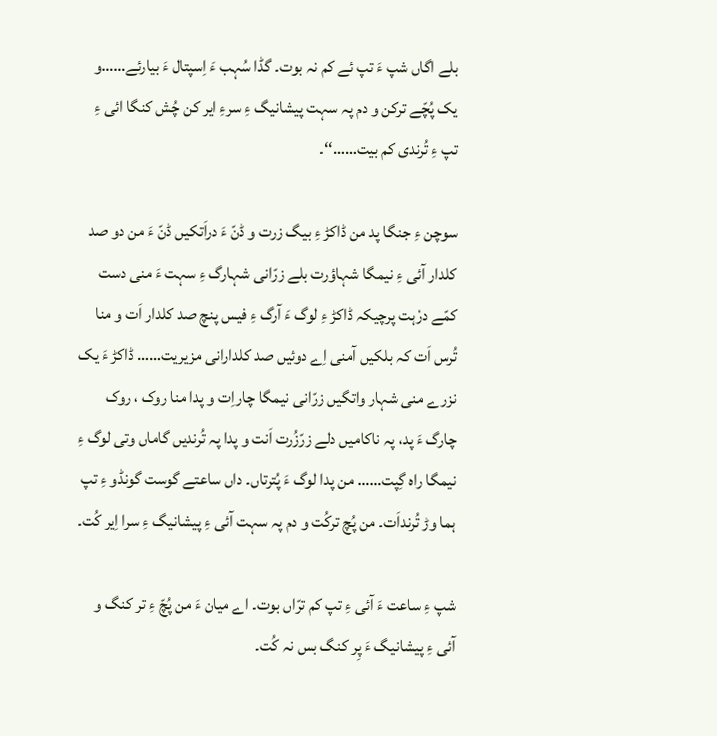بلے اگاں شپ ءَ تپ ئے کم نہ بوت۔ گڈا سُہب ءَ اِسپتال ءَ بیارئے……و یک پُچّے ترکن و دم پہ سہت پیشانیگ ءِ سرءِ ایر کن چُش کنگا ائی ءِ تپ ءِ تُرندی کم بیت……‘‘۔

سوچن ءِ جنگا پد من ڈاکڑ ءِ بیگ زرت و ڈنّ ءَ دراَتکیں ڈنّ ءَ من دو صد کلدار آئی ءِ نیمگا شہاؤرت بلے زرّانی شہارگ ءِ سہت ءَ منی دست کمّے درْہت پرچیکہ ڈاکڑ ءِ لوگ ءَ آرگ ءِ فیس پنچ صد کلدار اَت و منا تُرس اَت کہ بلکیں آمنی اِے دوئیں صد کلدارانی مزیریت…… ڈاکڑ ءَ یک نزرے منی شہار واتگیں زرّانی نیمگا چاراِت و پدا منا روک ، روک چارگ ءَ پد، پہ ناکامیں دلے زرّزُرت اَنت و پدا پہ تُرندیں گاماں وتی لوگ ءِ نیمگا راہ گِپت…… من پدا لوگ ءَ پُترتاں۔ داں ساعتے گوست گونڈو ءِ تپ ہما وڑ تُرنداَت۔ من پُچ ترکُت و دم پہ سہت آئی ءِ پیشانیگ ءِ سرا اِیر کُت۔

شپ ءِ ساعت ءَ آئی ءِ تپ کم ترّاں بوت۔ اے میان ءَ من پُچّ ءِ تر کنگ و آئی ءِ پیشانیگ ءَ پِر کنگ بس نہ کُت۔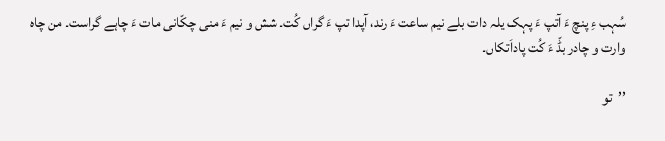سُہب ءِ پنچ ءَ آتپ ءَ پہک یلہ دات بلے نیم ساعت ءَ رند، آپدا تپ ءَ گراں کُت۔ شش و نیم ءَ منی چکّانی مات ءَ چاہے گراست۔ من چاہ وارت و چادر بڈّ ءَ کُت پاداَتکاں۔

’’تو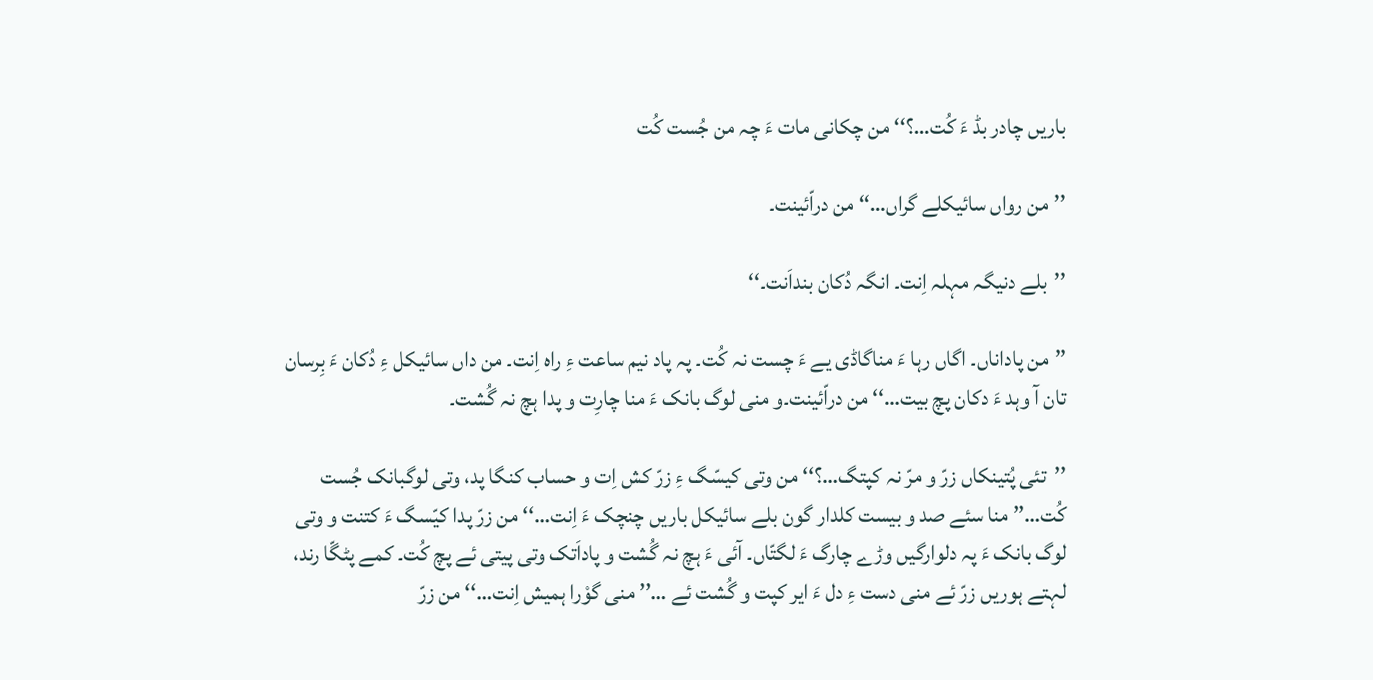باریں چادر بڈ ءَ کُت…؟‘‘ من چکانی مات ءَ چہ من جُست کُت

’’من رواں سائیکلے گراں…‘‘ من دراّئینت۔

’’بلے دنیگہ مہلہ اِنت۔ انگہ دُکان بنداَنت۔‘‘

’’من پاداناں۔ اگاں رہا ءَ مناگاڈی یے ءَ چست نہ کُت۔ پہ پاد نیم ساعت ءِ راہ اِنت۔ من داں سائیکل ءِ دُکان ءَ بِرسان تان آ وہد ءَ دکان پچ بیت…‘‘ من دراّئینت۔و منی لوگ بانک ءَ منا چارِت و پدا ہچ نہ گُشت۔

’’تئی پُتینکاں زرّ و مرّ نہ کپتگ…؟‘‘ من وتی کیسّگ ءِ زرّ کش اِت و حساب کنگا پد، وتی لوگبانک جُست کُت…’’ منا سئے صد و بیست کلدار گون بلے سائیکل باریں چنچک ءَ اِنت…‘‘ من زرّ پدا کیّسگ ءَ کتنت و وتی لوگ بانک ءَ پہ دلوارگیں وڑے چارگ ءَ لگتّاں۔ آئی ءَ ہچ نہ گُشت و پاداَتک وتی پیتی ئے پچ کُت۔ کمے پٹگّا رند، لہتے ہوریں زرّ ئے منی دست ءِ دل ءَ ایر کپت و گُشت ئے …’’ منی گوْرا ہمیش اِنت…‘‘ من زرّ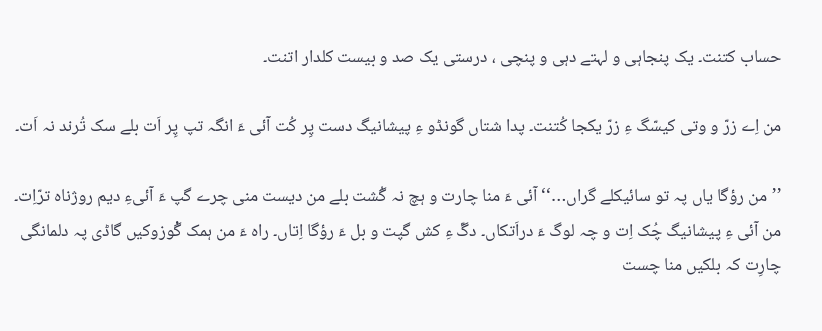حساب کتنت۔ یک پنجاہی و لہتے دہی و پنچی ، درستی یک صد و بیست کلدار اتنت۔

من اِے زرّ و وتی کیسّگ ءِ زرّ یکجا کُتنت۔ پدا شتاں گونڈو ءِ پیشانیگ دست پِر کُت آئی ءَ انگہ تپ پِر اَت بلے سک تُرند نہ اَت۔

’’من رؤگا یاں پہ تو سائیکلے گراں…‘‘ آئی ءَ منا چارت و ہچ نہ گُشت بلے من دیست منی چرے گپ ءَ آئیءِ دیم روژناہ ترّاِت۔ من آئی ءِ پیشانیگ چُک اِت و چہ لوگ ءَ دراَتکاں۔ دگّ ءِ کش گپت و بل ءَ رؤگا اِتاں۔ راہ ءَ من ہمک گْوزوکیں گاڈی پہ دلمانگی چارِت کہ بلکیں منا چست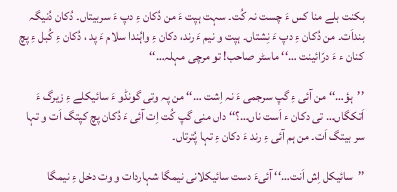بکنت بلے منا کس ءَ چست نہ کُت۔ سہت ہپت ءَ من دُکان ءِ دپ ءَ سربیتاں۔ دُکان دُنیگہ بنداَت۔ من دُکان ءِ دپ ءَ نِشتاں۔ ہپت و نیم ءَ رند، دکان ءِ واہُندا سلام ءَ پد ، دُکان ءِ کُبل ءِ پچ کنان ء ءَ درّائینت …‘‘ ماسٹر صاحب! تو مرچی مہلہ…‘‘

’’ہؤ…‘‘ من آئی ءِ گپ سرجمی ءَ نہ اِشت …‘‘ من پہ وتی گونڈو ءَ سائیکلے ءِ زیرگ ءَ اَتکگاں… تی دکان ء اَست ناں…؟‘‘ داں منی گپ کُت اِت آئی ءَ دُکان پچ کپتگ اَت و تہا سر بیتگ اَت۔ من ہم آئی ءِ رند ءَ دکان ءِ تہا پُترتاں۔

’’سائیکل اِش اَنت…‘‘ آئیءَ دست سائیکلانی نیمگا شہاردات و وت دخل ءِ نیمگا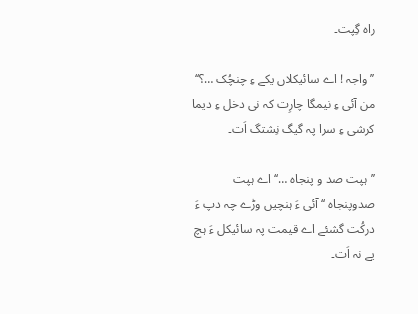راہ گِپت۔

’’واجہ ! اے سائیکلاں یکے ءِ چنچُک …؟‘‘ من آئی ءِ نیمگا چارِت کہ نی دخل ءِ دیما کرشی ءِ سرا پہ گیگ نِشتگ اَت۔

’’ہپت صد و پنجاہ …‘‘ اے ہپت صدوپنجاہ ‘‘ آئی ءَ ہنچیں وڑے چہ دپ ءَ درکُت گشئے اے قیمت پہ سائیکل ءَ ہچ یے نہ اَت۔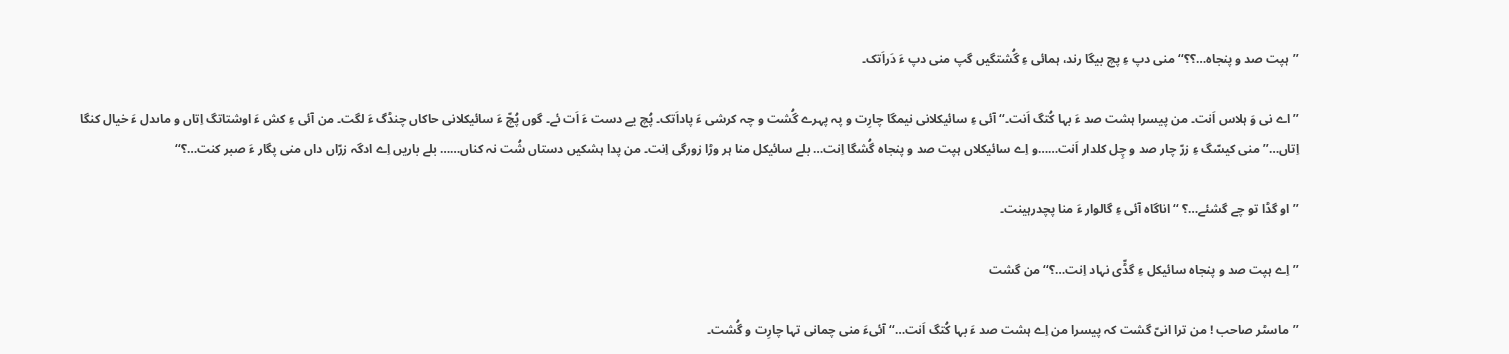’’ہپت صد و پنجاہ…؟؟‘‘ منی دپ ءِ پچ بیگا رند، ہمائی ءِ گُشتگیں گپ منی دپ ءَ دَراَتک۔

’’اے نی وَ ہلاس اَنت۔ من پیسرا ہشت صد ءَ بہا کُتگ اَنت۔‘‘ آئی ءِ سائیکلانی نیمگا چارِت و پہ پہرے گُشت و چہ کرشی ءَ پاداَتک۔ پُچ یے دست ءَ اَت ئے۔ گوں پُچّ ءَ سائیکلانی حاکاں چنڈگ ءَ لگت۔ من آئی ءِ کش ءَ اوشتاتگ اِتاں و ماںدل ءَ خیال کنگا اِتاں…’’منی کیسّگ ءِ زرّ چار صد و چِل کلدار اَنت……و اِے سائیکلاں ہپت صد و پنجاہ گُشگا اِنت… بلے سائیکل منا ہر وڑا زورگی اِنت۔ من پدا ہشکیں دستاں شُت نہ کناں…… بلے باریں اِے ادگہ زرّاں داں منی پگار ءَ صبر کنت…؟‘‘

’’او گڈا تو چے گشئے…؟ ‘‘ اناگاہ آئی ءِ گالوار ءَ منا پچدرہینت۔

’’ اِے ہپت صد و پنجاہ سائیکل ءِ گڈّی نہاد اِنت…؟‘‘ من گشت

’’ماسٹر صاحب ! من ترا انیّ گشت کہ پیسرا من اِے ہشت صد ءَ بہا کُتگ اَنت…‘‘ آئیءَ منی چمانی تہا چارِت و گُشت۔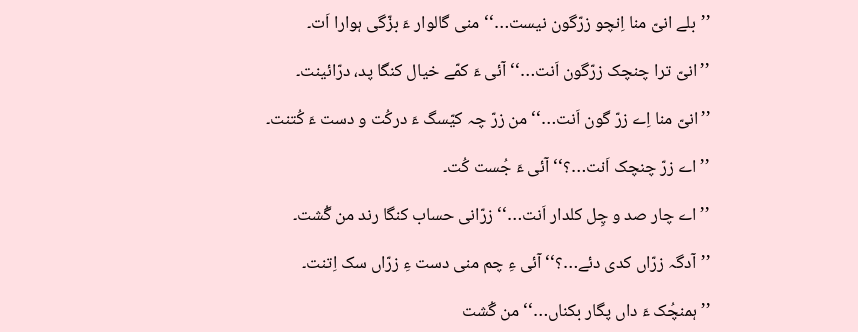’’بلے انیّ منا اِنچو زرّگون نیست…‘‘ منی گالوار ءَ بزّگی ہوارا اَت۔

’’انیّ ترا چنچک زرّگون اَنت…‘‘ آئی ءَ کمّے خیال کنگا پد، درّائینت۔

’’انیّ منا اِے زرّ گون اَنت…‘‘ من زرّ چہ کیّسگ ءَ درکُت و دست ءَ کُتنت۔

’’اے زرّ چنچک اَنت…؟‘‘ آئی ءَ جُست کُت۔

’’اے چار صد و چِل کلدار اَنت…‘‘ زرّانی حساب کنگا رند من گُشت۔

’’آدگہ زرّاں کدی دئے…؟‘‘ آئی ءِ چم منی دست ءِ زرّاں سک اِتنت۔

’’ہمنچُک ءَ داں پگار بکناں…‘‘ من گُشت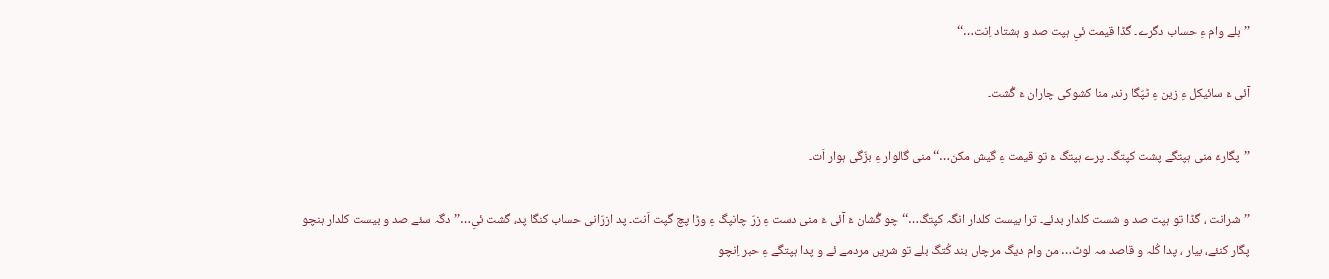’’بلے وام ءِ حساب دگرے۔ گڈا قیمت ئیِ ہپت صد و ہشتاد اِنت…‘‘

آئی ءَ سائیکل ءِ زین ءِ ٹپّگا رند، منا کشوکی چاران ءَ گُشت۔

’’پگارءَ منی ہپتگے پشت کپتگ۔ پرے ہپتگ ءَ تو قیمت ءِ گیش مکن…‘‘ منی گالوار ءِ بزّگی ہوار اَت۔

’’شرانت ، گڈا تو ہپت صد و شست کلدار بدئے۔ ترا بیست کلدار انگہ کپتگ…‘‘ چو گُشان ءَ آئی ءَ منی دست ءِ زرّ چانپگ ءِ وڑا پچ گپت اَنت۔ پد ازرّانی حساب کنگا پد، گشت ئیِ…’’دگہ سئے صد و بیست کلدار ہنچو پگار کنئے، بیار ، پدا کُلہ و قاصد مہ لوٹ… من وام دیگ مرچاں بند کُتگ بلے تو شریں مردمے ئے و پدا ہپتگے ءِ حبر اِنچو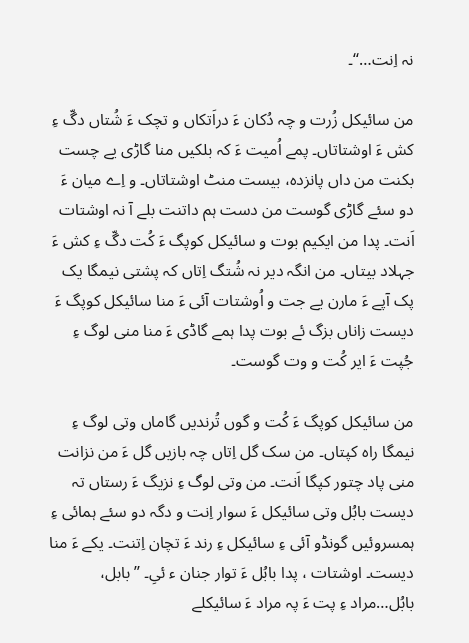نہ اِنت…‘‘۔

من سائیکل زُرت و چہ دُکان ءَ دراَتکاں و تچک ءَ شُتاں دگّ ءِ کش ءَ اوشتاتاں۔ پمے اُمیت ءَ کہ بلکیں منا گاڑی یے چست بکنت من داں پانزدہ، بیست منٹ اوشتاتاں۔ و اِے میان ءَ دو سئے گاڑی گوست من دست ہم داتنت بلے آ نہ اوشتات اَنت۔ پدا من ایکیم بوت و سائیکل کوپگ ءَ کُت دگّ ءِ کش ءَ جہلاد بیتاں۔ من انگہ دیر نہ شُتگ اِتاں کہ پشتی نیمگا یک پک آپے ءَ مارن یے جت و اُوشتات آئی ءَ منا سائیکل کوپگ ءَ دیست زاناں بزگ ئے بوت پدا ہمے گاڈی ءَ منا منی لوگ ءِ جُپت ءَ ایر کُت و وت گوست۔

من سائیکل کوپگ ءَ کُت و گوں تُرندیں گاماں وتی لوگ ءِ نیمگا راہ کپتاں۔ من سک گل اِتاں چہ بازیں گل ءَ من نزانت منی پاد چتور کپگا اَنت۔ من وتی لوگ ءِ نزیگ ءَ رستاں تہ دیست بابُل وتی سائیکل ءَ سوار اِنت و دگہ دو سئے ہمائی ءِ ہمسروئیں گونڈو آئی ءِ سائیکل ءِ رند ءَ تچان اِتنت۔ یکے ءَ منا دیست۔ اوشتات ، پدا بابُل ءَ توار جنان ء ئیِ۔ ’’بابل، بابُل…مراد ءِ پت ءَ پہ مراد ءَ سائیکلے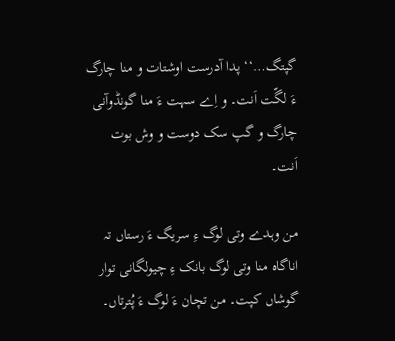گپتگ…‘‘ پدا آدرست اوشتات و منا چارگ ءَ لگّت اَنت۔ و اِے سہت ءَ منا گونڈوآنی چارگ و گپ سک دوست و وش بوت اَنت۔

من وہدے وتی لوگ ءِ سریگ ءَ رستاں تہ اناگاہ منا وتی لوگ بانک ءِ چیولگانی توار گوشاں کپت۔ من تچان ءَ لوگ ءَ پُترتاں۔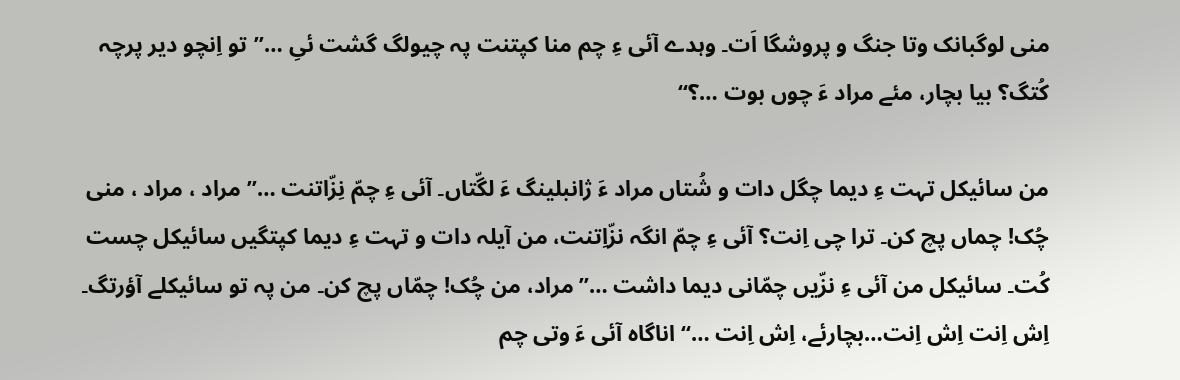منی لوگبانک وتا جنگ و پروشگا اَت۔ وہدے آئی ءِ چم منا کپتنت پہ چیولگ گشت ئیِ …’’تو اِنچو دیر پرچہ کُتگ؟ بیا بچار، مئے مراد ءَ چوں بوت …؟‘‘

من سائیکل تہت ءِ دیما چگل دات و شُتاں مراد ءَ ژانبلینگ ءَ لگّتاں۔ آئی ءِ چمّ نِزّاتنت …’’ مراد ، مراد ، منی چُک! چماں پچ کن۔ ترا چی اِنت؟ آئی ءِ چمّ انگہ نزّاِتنت، من آیلہ دات و تہت ءِ دیما کپتگیں سائیکل چست کُت۔ سائیکل من آئی ءِ نزّیں چمّانی دیما داشت …’’مراد، من چُک! چمّاں پچ کن۔ من پہ تو سائیکلے آؤرتگ۔ اِش اِنت اِش اِنت…بچارئے، اِش اِنت …‘‘ اناگاہ آئی ءَ وتی چم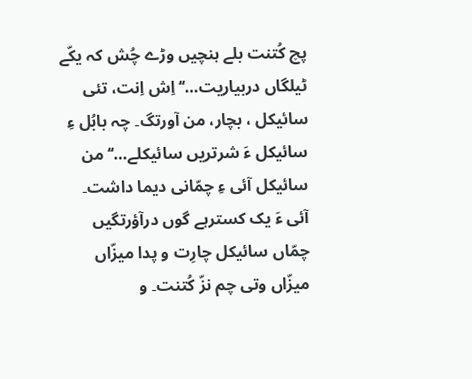پچ کُتنت بلے ہنچیں وڑے چُش کہ یکّے ٹیلگاں دربیاریت…‘‘ اِش اِنت، تئی سائیکل ، بچار، من آورتگ۔ چہ بابُل ءِ سائیکل ءَ شرتریں سائیکلے…‘‘ من سائیکل آئی ءِ چمّانی دیما داشت۔ آئی ءَ یک کسترہے گوں درآؤرتگیں چمّاں سائیکل چارِت و پدا میزّاں میزّاں وتی چم نزّ کُتنت۔ و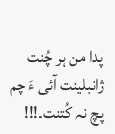پدا من ہر چُنت ژانبلینت آئی ءَ چم پچ نہ کُتنت۔!!!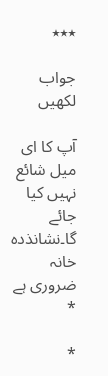٭٭٭

جواب لکھیں

آپ کا ای میل شائع نہیں کیا جائے گا۔نشانذدہ خانہ ضروری ہے *

*